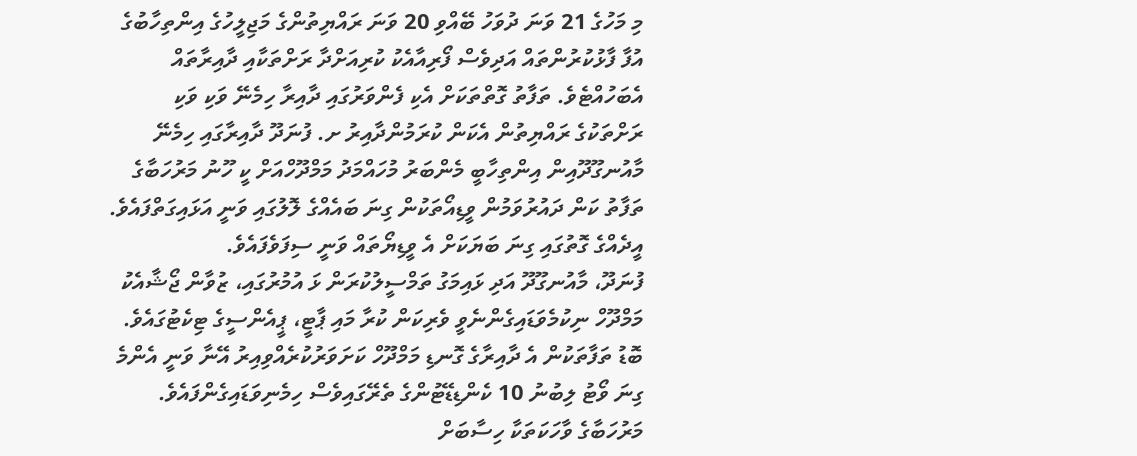މި މަހުގެ 21 ވަނަ ދުވަހު ބޭއްވި 20 ވަނަ ރައްޔިތުންގެ މަޖިލީހުގެ އިންތިހާބުގެ އުފާ ފާޅުކުރުންތައް އަދިވެސް ފޯރިއާއެކު ކުރިއަށްދާ ރަށްތަކާއި ދާއިރާތައް އެބަހުއްޓެވެ. ތަފާތު ގޮތްތަކަށް އެކި ފެންވަރުގައި ދާއިރާ ހިމެނޭ ވަކި ވަކި ރަށްތަކުގެ ރައްޔިތުން އެކަން ކުރަމުންދާއިރު ށ. ފުނަދޫ ދާއިރާގައި ހިމެނޭ މާއުނގޫދޫއިން އިންތިހާބީ މެންބަރު މުހައްމަދު މަމްދޫހްއަށް ކީ ހޫނު މަރުހަބާގެ ތަފާތު ކަން ދައުރުވަމުން ވީޑިއޯތަކުން ގިނަ ބައެއްގެ ލޮލުގައި ވަނީ އަޅައިގަތްފައެވެ. އީދެއްގެ ގޮތުގައި ގިނަ ބަޔަކަށް އެ ވީޑިޔޯތައް ވަނީ ސިފަވެފައެވެ.
ފުނަދޫ، މާއުނގޫދޫ އަދި ޅައިމަގު ތަމްސީލުކުރަން ޅަ އުމުރުގައި، ޒުވާން ޖޯޝާއެކު މަމްދޫހް ނިކުމެވަޑައިގެންނެވީ ވެރިކަން ކުރާ މައި ޕާޓީ، ޕީއެންސީގެ ޓިކެޓުގައެވެ. ބޮޑު ތަފާތަކުން އެ ދާއިރާގެ ގޮނޑި މަމްދޫހް ކަށަވަރުކުރެއްވިއިރު އޭނާ ވަނީ އެންމެ ގިނަ ވޯޓު ލިބުނު 10 ކެންޑިޑޭޓުންގެ ތެރޭގައިވެސް ހިމެނިވަޑައިގެންފައެވެ.
މަރުހަބާގެ ވާހަކަތަކާ ހިސާބަށް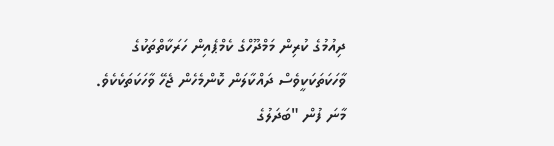ދިއުމުގެ ކުރިން މަމްދޫހްގެ ކެމްޕެއިން ހަރަކާތްތަކުގެ ވާހަކަތަކަކީވެސް ދައްކާލަން ކޮންމެހެން ޖެހޭ ވާހަކަތަކެކެވެ. މާނަ ފުން "ބަދަލުގެ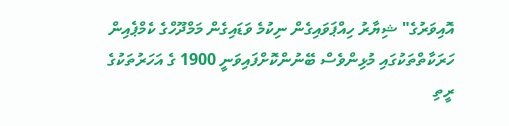އޮއިވަރުގެ" ޝިޔާރު ހިއްޕަވައިގެން ނިކުމެ ވަޑައިގެން މަމްދޫހްގެ ކެމްޕެއިން ހަރަކާތްތަކުގައި މުޅިންވެސް ބޭނުންކޮށްފައިވަނީ 1900 ގެ އަހަރުތަކުގެ ރީތި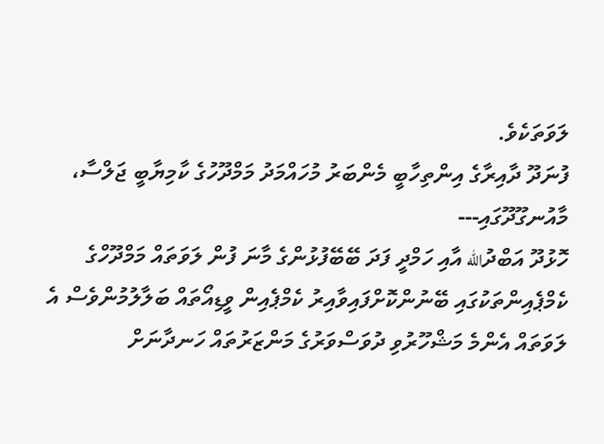ލަވަތަކެވެ.
ފުނަދޫ ދާއިރާގެ އިންތިހާބީ މެންބަރު މުހައްމަދު މަމްދޫހުގެ ކާމިޔާބީ ޖަލްސާ، މާއުނގޫދޫގައި---
ހޮޅުދޫ އަބްދުالله އާއި ހަމްދީ ފަދަ ބޭބޭފުޅުންގެ މާނަ ފުން ލަވަތައް މަމްދޫހްގެ ކެމްޕެއިންތަކުގައި ބޭނުންކޮށްފައިވާއިރު ކެމްޕެއިން ވީޑިއޯތައް ބަލާލުމުންވެސް އެ ލަވަތައް އެންމެ މަޝްހޫރުވި ދުވަސްވަރުގެ މަންޒަރުތައް ހަނދާނަށް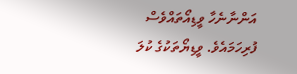އަންނާނެހާ ވީޑިއޯތައްވެސް ފުރިހަމައެވެ. ވީޑިޔޯތަކުގެ ކުލަ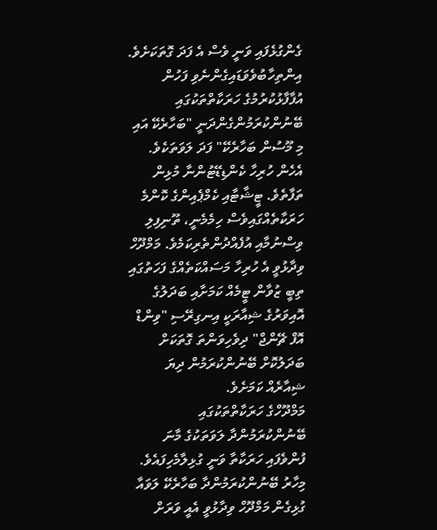ގެންގުޅެފައި ވަނީ ވެސް އެ ފަދަ ގޮތަކަށެވެ.
އިންތިހާބުވެވަޑައިގެންނެވި ފަހުން އުފާފާޅުކުރުމުގެ ހަރަކާތްތަކުގައި ބޭނުންކުރަމުންގެންދަނީ "ބަހާރެކޭ އައި މި މޫސުން ބަހާރެކޭ" ފަދަ ލަވަތަކެވެ. އެހެން ހުރިހާ ކެންޑިޑޭޓުންނާ މުޅިން ތަފާތެވެ. ޓީޝާޓާއި ކެމްޕެއިންގެ ކޮންމެ ހަރަކާތެއްގައިވެސް ހިމެމެނީ، ތޫނިފިލި ވިސްނުމާއި އުފެއްދުންތެރިކަމެވެ. މަމްދޫހް ވިދާޅުވީ އެ ހުރިހާ މަސައްކަތެއްގެ ފަހަތުގައި ތިބީ ޒުވާން ޓީމެއް ކަމަށާއި ބަދަލުގެ އޮއިވަރުގެ ޝިއާރަކީ އިނގިރޭސި "ވިންޑް އޮފް ޗޭންޖް" ދިވެހިވަންތަ ގޮތަކަށް ބަދަލުކޮށް ބޭނުންކުރަމުން ދިޔަ ޝިއާރެއް ކަމަށެވެ.
މަމްދޫހްގެ ހަރަކާތްތަކުގައި ބޭނުންކުރަމުންދާ ލަވަތަކުގެ މާނަ ފުންވެފައި ހަރަކާތާ ވަނީ ގުޅިލާމެހިފައެވެ. މިހާރު ބޭނުންކުރަމުންދާ ބަހާރެކޭ ލަވައާ ގުޅިގެން މަމްދޫހް ވިދާޅުވީ އެއީ ވަރަށް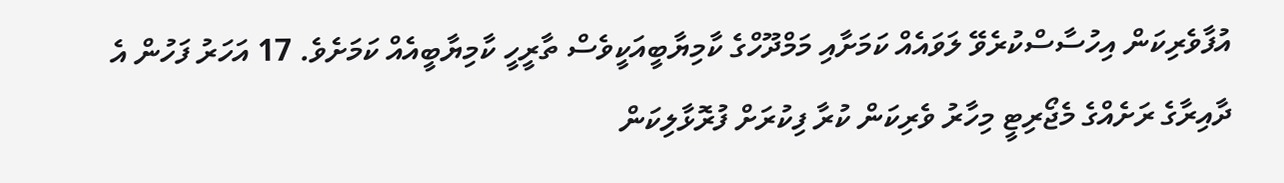އުފާވެރިކަން އިހުސާސްކުރެވޭ ލަވައެއް ކަމަށާއި މަމްދޫހްގެ ކާމިޔާބީއަކީވެސް ތާރީހީ ކާމިޔާބީއެއް ކަމަށެވެ. 17 އަހަރު ފަހުން އެ ދާއިރާގެ ރަށެއްގެ މެޖޯރިޓީ މިހާރު ވެރިކަން ކުރާ ފިކުރަށް ފުރޮޅާލިކަން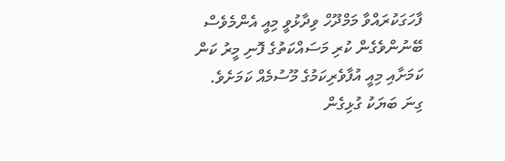ފާހަގަކުރައްވާ މަމްދޫހް ވިދާޅުވީ މިއީ އެންމެވެސް ބޭނުންވެގެން ކުރި މަސައްކަތުގެ ފޮނި މީރު ކަން ކަމަށާއި މިއީ އުފާވެރިކަމުގެ މޫސުމެއް ކަމަށެވެ.
ގިނަ ބަޔަކު ގުޅިގެން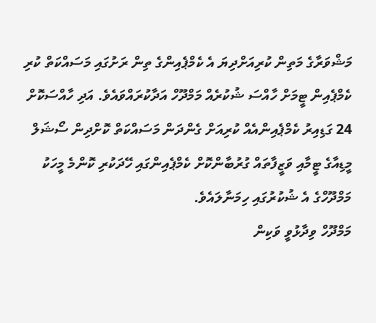މަޝްވަރާގެ މަތިން ކުރިއަށްދިޔަ އެ ކެމްޕެއިންގެ ތިން ރަށުގައި މަސައްކަތް ކުރި ކެމްޕެއިން ޓީމަށް ހާއްސަ ޝުކުރެއް މަމްދޫހް އަދާކުރައްވައެވެ. އަދި ހާއްސަކޮށް 24 ގަޑިއިރު ކެމްޕެއިންއެއް ކުރިއަށް ގެންދަން މަސައްކަތް ކޮށްދިން ސޯޝަލް މީޑިއާގެ ޓީމާއި ވަޒީފާތައް ގުރުބާންކޮށް ކެމްޕެއިންގައި ހޭދަކުރި ކޮންމެ މީހަކު މަމްދޫހްގެ އެ ޝުކުރުގައި ހިމަނާލައެވެ.
މަމްދޫހް ވިދާޅުވީ ވަކިން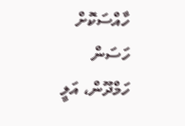ހާއްސަކޮށް ހަސަން ހަމްދޫން، އަލީ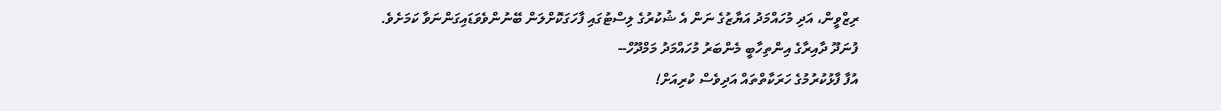ރިޒްވީން، އަދި މުހައްމަދު އަޔާޒުގެ ނަން އެ ޝުކުރުގެ ލިސްޓުގައި ފާހަގަކޮށްލަން ބޭނުންވެވަޑައިގަންނަވާ ކަމަށެވެ.
ފުނަދޫ ދާއިރާގެ އިންތިހާބީ މެންބަރު މުހައްމަދު މަމްދޫހް--
އުފާ ފާޅުކުރުމުގެ ހަރަކާތްތައް އަދިވެސް ކުރިއަށް!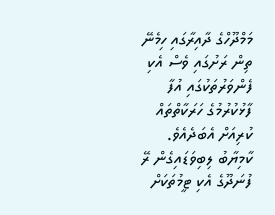މަމްދޫހްގެ ދާއިރާގައި ހިމެނޭ ތިން ރަށުގައި ވެސް އެކި ފެންވަރުތަކުގައި އުފާ ފާޅުކުރުމުގެ ހަރަކާތްތައް ކުރިއަށް އެބަދެއެވެ. ކާމިޔާބު ލިބިވަޑައިގެން ރޭ ފުނަދޫގެ އެކި ޓީމުތަކަށް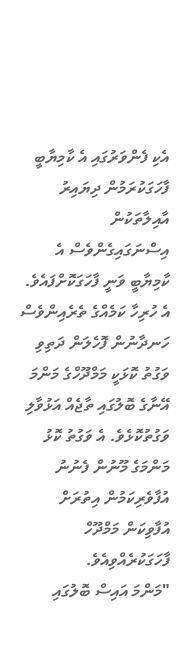އެކި ފެންވަރުގައި އެ ކާމިޔާބީ ފާހަގަކުރަމުން ދިޔައިރު އާއިލާތަކުން އިސްނަގައިގެންވެސް އެ ކާމިޔާބީ ވަނީ ފާހަގަކޮށްފައެވެ. އެ ހުރިހާ ކަމެއްގެ ތެރެއިންވެސް ހަނދާނުން ފޮހެލަން ދަތިވި ވަގުތު ކޮޅަކީ މަމްދޫހްގެ މަންމަ އޭނާގެ ބޮލުގައި ތާޖެއް އަޅުވާލި ވަގުތުކޮޅެވެ. އެ ވަގުތު ކޮޅު މަންމަގެ މޫނުން ފެނުނު އުފާވެރިކަމުން އިތުރަށް އުފާވިކަން މަމްދޫހް ފާހަގަކުރެއްވިއެވެ.
"މަންމަ އައިސް ބޮލުގައި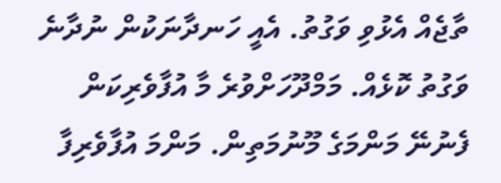ތާޖެއް އެޅުވި ވަގުތު. އެއީ ހަނދާނަކުން ނުދާނެ ވަގުތު ކޮޅެއް. މަމްދޫހަށްވުރެ މާ އުފާވެރިކަން ފެނުނޭ މަންމަގެ މޫނުމަތިން. މަންމަ އުފާވެރިފާ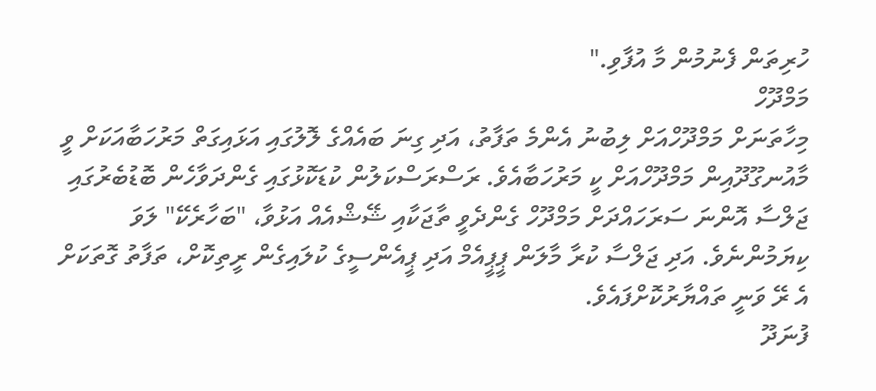ހުރިތަން ފެނުމުން މާ އުފާވި."
މަމްދޫހް
މިހާތަނަށް މަމްދޫހްއަށް ލިބުނު އެންމެ ތަފާތު، އަދި ގިނަ ބައެއްގެ ލޮލުގައި އަޅައިގަތް މަރުހަބާއަކަށް ވީ މާއުނގޫދޫއިން މަމްދޫހްއަށް ކީ މަރުހަބާއެވެ. ރަސްރަސްކަލުން ކުޑަކޮޅުގައި ގެންދަވާހެން ބޮޑުބެރުގައި ޖަލްސާ އޮންނަ ސަރަހައްދަށް މަމްދޫހް ގެންދެވީ ތާޖަކާއި ޝޭޝްއެއް އަޅުވާ، "ބަހާރެކޭ" ލަވަ ކިޔަމުންނެވެ. އަދި ޖަލްސާ ކުރާ މާލަން ޕީޕީއެމް އަދި ޕީއެންސީގެ ކުލައިގެން ރީތިކޮށް، ތަފާތު ގޮތަކަށް އެ ރޭ ވަނީ ތައްޔާރުކޮށްފައެވެ.
ފުނަދޫ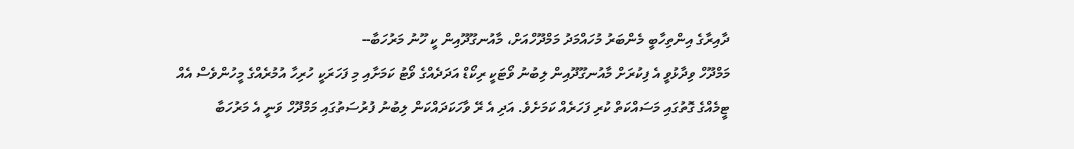ދާއިރާގެ އިންތިހާބީ މެންބަރު މުހައްމަދު މަމްދޫހްއަށް، މާއުނގޫދޫއިން ކީ ހޫނު މަރުހަބާ--
މަމްދޫހް ވިދާޅުވީ އެ ފިކުރަށް މާއުނގޫދޫއިން ލިބުނު ވޯޓަކީ ރިކޯޑް އަދަދެއްގެ ވޯޓު ކަމަށާއި މި ފަހަރަކީ ހުރިހާ އުމުރެއްގެ މީހުންވެސް އެއް ޓީމެއްގެ ގޮތުގައި މަސައްކަތް ކުރި ފަހަރެއް ކަމަށެވެ. އަދި އެ ރޭ ވާހަކަދައްކަން ލިބުނު ފުރުސަތުގައި މަމްދޫހް ވަނީ އެ މަރުހަބާ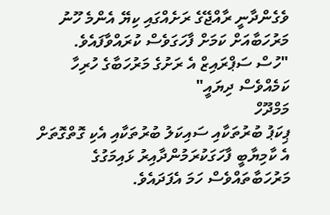ވެގެންދާނީ ރާއްޖޭގެ ރަށެއްގައި ކިޔޭ އެންމެ ހޫނު މަރުހަބާއަށް ކަމަށް ފާހަގަވެސް ކުރައްވާފައެވެ.
"ހުސް ސަޕްރައިޒް އެ ރަށުގެ މަރުހަބާގެ ހުރިހާ ކަމެއްވެސް ދިޔައީ"
މަމްދޫހް
ޕިކަޕު ބުރުތަކާއި ސައިކަލު ބުރުތަކާއި އެކި ގޮތްގޮތަށް އެ ކާމިޔާބީ ފާހަގަކުރަމުންދާއިރު ޅައިމަގުގެ މަރުހަބާތައްވެސް ހަމަ އެފަދައެވެ.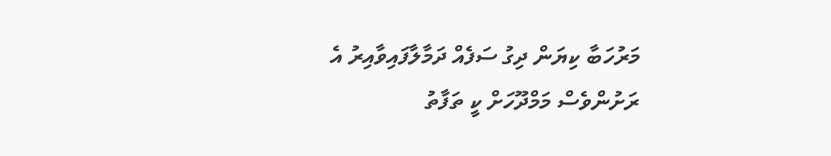މަރުހަބާ ކިޔަން ދިގު ސަފެއް ދަމާލާފައިވާއިރު އެ ރަށުންވެސް މަމްދޫހަށް ކީ ތަފާތު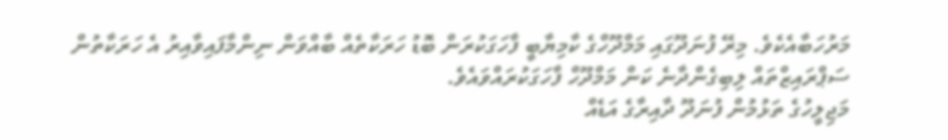މަރުހަބާއެކެވެ. މިރޭ ފުނަދޫގައި މަމްދޫހްގެ ކާމިޔާބީ ފާހަގަކުރަން ބޮޑު ހަރަކާތެއް ބާއްވަން ނިންމާފައިވާއިރު އެ ހަރަކާތުން ސަޕްރައިޒްތައް ލިބިގެންދާނެ ކަން މަމްދޫހް ފާހަގަކުރައްވައެވެ.
މަޖިލީހުގެ ތަޅުމުން ފުނަދޫ ދާއިރާގެ އަޑެއް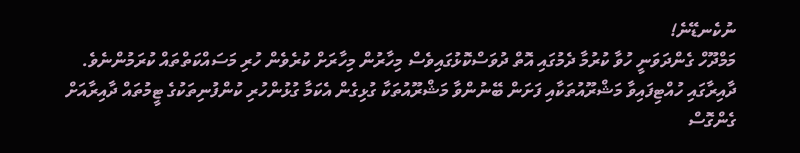ނުކެނޑޭނެ!
މަމްދޫހް ގެންދަވަނީ ހުވާ ކުރުމާ ދެމުގައި އޮތް ދުވަސްކޮޅުގައިވެސް މިހާރުން މިހާރަށް ކުރެވެން ހުރި މަސައްކަތްތައް ކުރަމުންނެވެ. ދާއިރާގައި ހުއްޓިފައިވާ މަޝްރޫއުތަކާއި ފަށަން ބޭނުންވާ މަޝްރޫއުތަކާ ގުޅިގެން އެކަމާ ގުޅުންހުރި ކުންފުނިތަކުގެ ޓީމުތައް ދާއިރާއަށް ގެންގޮސް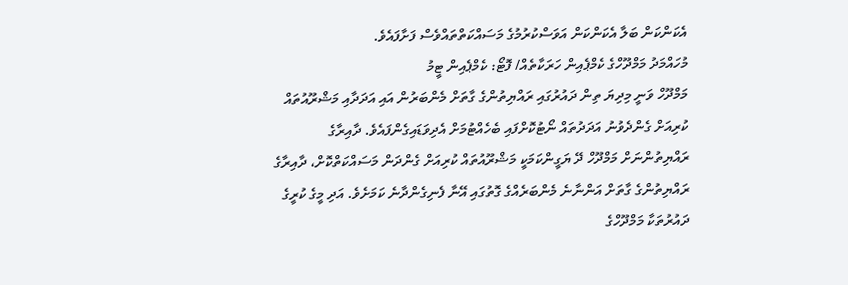އެކަންކަން ބަލާ އެކަންކަން އަވަސްކުރުމުގެ މަސައްކަތްތައްވެސް ފަށާފައެވެ.
މުހައްމަދު މަމްދޫހްގެ ކެމްޕެއިން ހަރަކާތެއް/ ފޮޓޯ: ކެމްޕެއިން ޓީމު
މަމްދޫހް ވަނީ މިދިޔަ ތިން ދައުރުގައި ރައްޔިތުންގެ ގާތަށް މެންބަރުން އައި އަދަދާއި މަޝްރޫއުތައް ކުރިއަށް ގެންދެވުނު އަދަދުތައް ނޯޓުކޮށްފައި ބެހެއްޓުމަށް އެދިވަޑައިގެންފައެވެ. ދާއިރާގެ ރައްޔިތުންނަށް މަމްދޫހް ދޭ ޔަގީންކަމަކީ މަޝްރޫއުތައް ކުރިއަށް ގެންދަން މަސައްކަތްކޮށް، ދާއިރާގެ ރައްޔިތުންގެ ގާތަށް އަންނާނެ މެންބަރެއްގެ ގޮތުގައި އޭނާ ފެނިގެންދާނެ ކަމަށެވެ. އަދި މީގެ ކުރީގެ ދައުރުތަކާ މަމްދޫހްގެ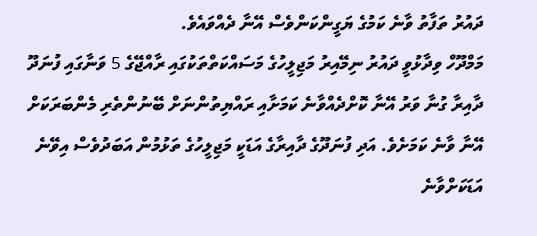ދައުރު ތަފާތު ވާނެ ކަމުގެ ޔަގީންކަންވެސް އޭނާ ދެއްވައެވެ.
މަމްދޫހް ވިދާޅުވީ ދައުރު ނިމޭއިރު މަޖިލީހުގެ މަސައްކަތްތަކުގައި ރާއްޖޭގެ 5 ވަނާގައި ފުނަދޫ ދާއިރާ ގުނާ ވަރު އޭނާ ކޮށްދެއްވާނެ ކަމަށާއި ރައްޔިތުންނަށް ބޭނުންތެރި މެންބަރަކަށް އޭނާ ވާނެ ކަމަށެވެ. އަދި ފުނަދޫގެ ދާއިރާގެ އަޑަކީ މަޖިލީހުގެ ތަޅުމުން އަބަދުވެސް އިވޭނެ އަޑަކަށްވާނެ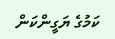ކަމުގެ ޔަގީންކަން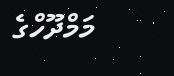މަމްދޫހްގެ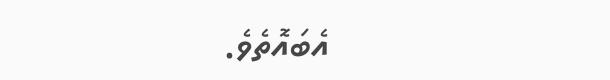އެބައޮތެވެ.